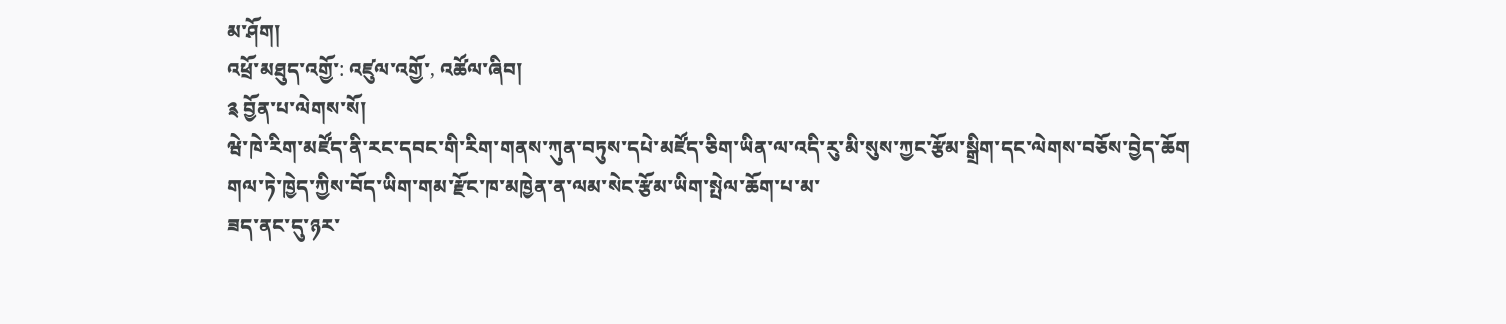མ་ཤོག།
འཕྲོ་མཐུད་འགྱོ་: འཛུལ་འགྱོ་, འཚོལ་ཞིབ།
༉ བྱོན་པ་ལེགས་སོ།
ཝེ་ཁེ་རིག་མཛོད་ནི་རང་དབང་གི་རིག་གནས་ཀུན་བཏུས་དཔེ་མཛོད་ཅིག་ཡིན་ལ་འདི་རུ་མི་སུས་ཀྱང་རྩོམ་སྒྲིག་དང་ལེགས་བཅོས་བྱེད་ཆོག གལ་ཏེ་ཁྱེད་ཀྱིས་བོད་ཡིག་གམ་རྫོང་ཁ་མཁྱེན་ན་ལམ་སེང་རྩོམ་ཡིག་སྤེལ་ཆོག་པ་མ་
ཟད་ནང་དུ་ཉར་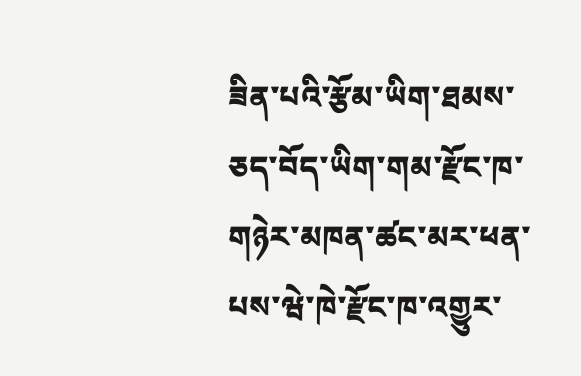ཟིན་པའི་རྩོམ་ཡིག་ཐམས་ཅད་བོད་ཡིག་གམ་རྫོང་ཁ་གཉེར་མཁན་ཚང་མར་ཕན་པས་ཝེ་ཁེ་རྫོང་ཁ་འགྱུར་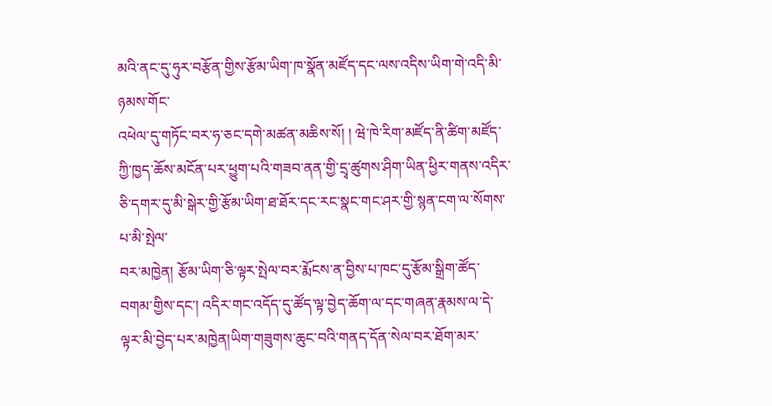མའི་ནང་དུ་ཧུར་བརྩོན་གྱིས་རྩོམ་ཡིག་ཁ་སྣོན་མཛོད་དང་ལས་འདིས་ཡིག་གེ་འདི་མི་ཉམས་གོང་
འཕེལ་དུ་གཏོང་བར་ཧ་ཅང་དགེ་མཚན་མཆིས་སོ། ། ཝེ་ཁེ་རིག་མཛོད་ནི་ཚིག་མཛོད་ཀྱི་ཁྱད་ཆོས་མངོན་པར་ཕྱུག་པའི་གཟབ་ནན་གྱི་དྲྭ་ཚུགས་ཤིག་ཡིན་ཕྱིར་གནས་འདིར་ཅི་དགར་དུ་མི་སྒེར་གྱི་རྩོམ་ཡིག་ཐ་ཐོར་དང་རང་སྣང་གང་ཤར་གྱི་སྙན་ངག་ལ་སོགས་པ་མི་སྤེལ་
བར་མཁྱེན། རྩོམ་ཡིག་ཅི་ལྟར་སྤེལ་བར་རྨོངས་ན་བྱིས་པ་ཁང་དུ་རྩོམ་སྒྲིག་ཚོད་བགམ་གྱིས་དང་། འདིར་གང་འདོད་དུ་ཚོད་ལྟ་བྱེད་ཆོག་ལ་དང་གཞན་རྣམས་ལ་དེ་ལྟར་མི་བྱེད་པར་མཁྱེན།ཡིག་གཟུགས་ཆུང་བའི་གནད་དོན་སེལ་བར་ཐོག་མར་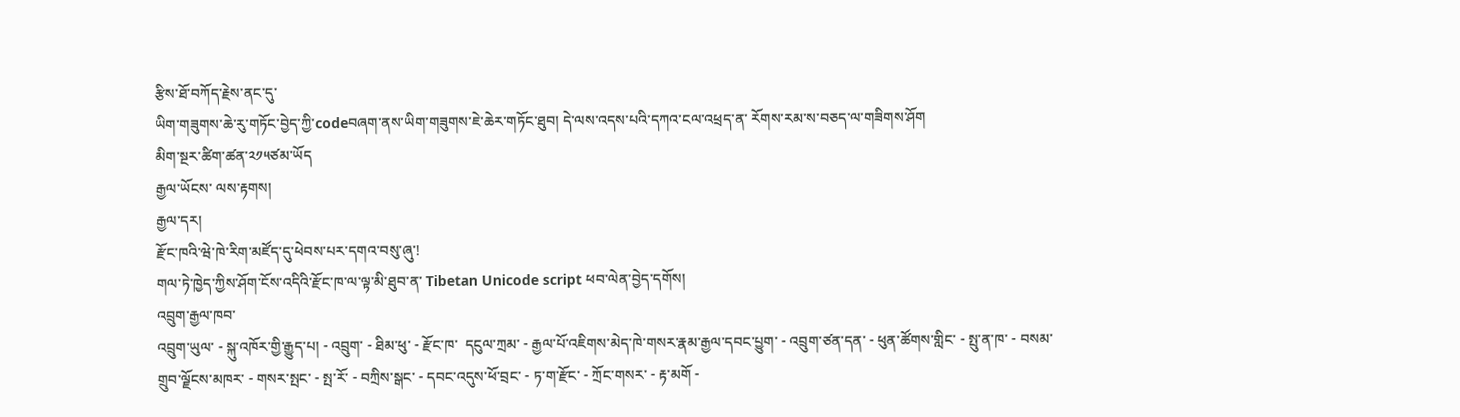རྩིས་ཐོ་བཀོད་རྗེས་ནང་དུ་
ཡིག་གཟུགས་ཆེ་རུ་གཏོང་བྱེད་ཀྱི་codeབཞག་ནས་ཡིག་གཟུགས་ཇེ་ཆེར་གཏོང་ཐུབ། དེ་ལས་འདས་པའི་དཀའ་ངལ་འཕྲད་ན་ རོགས་རམ་ས་བཅད་ལ་གཟིགས་ཤོག
མིག་སྔར་ཚིག་ཚན་༢༡༥ཙམ་ཡོད
རྒྱལ་ཡོངས་ ལས་རྟགས།
རྒྱལ་དར།
རྫོང་ཁའི་ཝེ་ཁེ་རིག་མཛོད་དུ་ཕེབས་པར་དགའ་བསུ་ཞུ་!
གལ་ཏེ་ཁྱེད་ཀྱིས་ཤོག་ངོས་འདིའི་རྫོང་ཁ་ལ་ལྟ་མི་ཐུབ་ན་ Tibetan Unicode script ཕབ་ལེན་བྱེད་དགོས།
འབྲུག་རྒྱལ་ཁབ་
འབྲུག་ཡུལ་ - སྐུ་འཁོར་གྱི་རྒྱུད་པ། - འབྲུག་ - ཐིམ་ཕུ་ - རྫོང་ཁ་  དངུལ་ཀྲམ་ - རྒྱལ་པོ་འཇིགས་མེད་ཁེ་གསར་རྣམ་རྒྱལ་དབང་པྱུག་ - འབྲུག་ཙན་དན་ - ཕུན་ཚོགས་གླིང་ - སྤུ་ན་ཁ་ - བསམ་གྲུབ་ལྗོངས་མཁར་ - གསར་སྤང་ - སྤ་རོ་ - བཀྲིས་སྒང་ - དབང་འདུས་ཕོ་བྲང་ - ཏ་ག་རྫོང་ - ཀྲོང་གསར་ - རྟ་མགོ -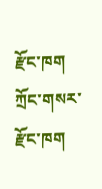རྫོང་ཁག
ཀྲོང་གསར་རྫོང་ཁག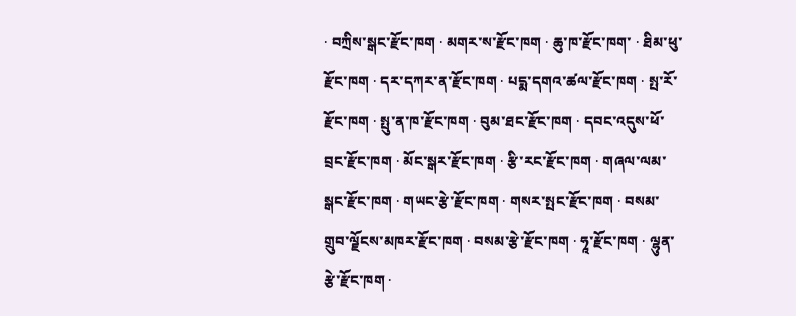· བཀྲིས་སྒང་རྫོང་ཁག · མགར་ས་རྫོང་ཁག · ཆུ་ཁ་རྫོང་ཁག་ · ཐིམ་ཕུ་རྫོང་ཁག · དར་དཀར་ན་རྫོང་ཁག · པདྨ་དགའ་ཚལ་རྫོང་ཁག · སྤ་རོ་རྫོང་ཁག · སྤུ་ན་ཁ་རྫོང་ཁག · བུམ་ཐང་རྫོང་ཁག · དབང་འདུས་ཕོ་བྲང་རྫོང་ཁག · མོང་སྒར་རྫོང་ཁག · རྩི་རང་རྫོང་ཁག · གཞལ་ལམ་སྒང་རྫོང་ཁག · གཡང་རྩེ་རྫོང་ཁག · གསར་སྤང་རྫོང་ཁག · བསམ་གྲུབ་ལྗོངས་མཁར་རྫོང་ཁག · བསམ་རྩེ་རྫོང་ཁག · ཧཱ་རྫོང་ཁག · ལྷུན་རྩེ་རྫོང་ཁག ·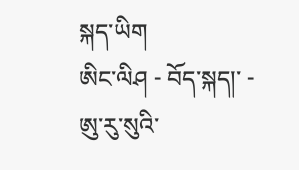སྐད་ཡིག
ཨིང་ལིཤ - བོད་སྐད།་ - ཨུ་རུ་སུའི་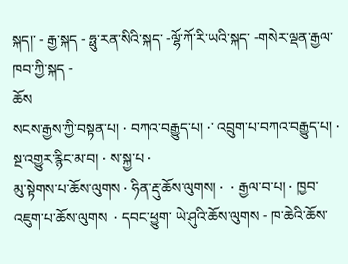སྐད།་ - རྒྱ་སྐད - ཧྥུ་རན་སིའི་སྐད་ -ལྷོ་ཀོ་རི་ཡའི་སྐད་ -གསེར་ལྡན་རྒྱལ་ཁབ་ཀྱི་སྐད -
ཆོས
སངས་རྒྱས་ཀྱི་བསྟན་པ། · བཀའ་བརྒྱུད་པ། ·་ འབྲུག་པ་བཀའ་བརྒྱུད་པ། · སྔ་འགྱུར་རྙིང་མ་བ། · ས་སྐྱ་པ ·
མུ་སྟེགས་པ་ཆོས་ལུགས · ཧིན་རྡུ་ཆོས་ལུགས། ·  · རྒྱལ་བ་པ། · ཁྱབ་འཇུག་པ་ཆོས་ལུགས  · དབང་ཕྱུག་ ཡེ་ཤུའི་ཆོས་ལུགས - ཁ་ཆེའི་ཆོས་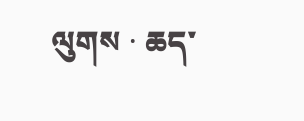ལུགས · ཆད་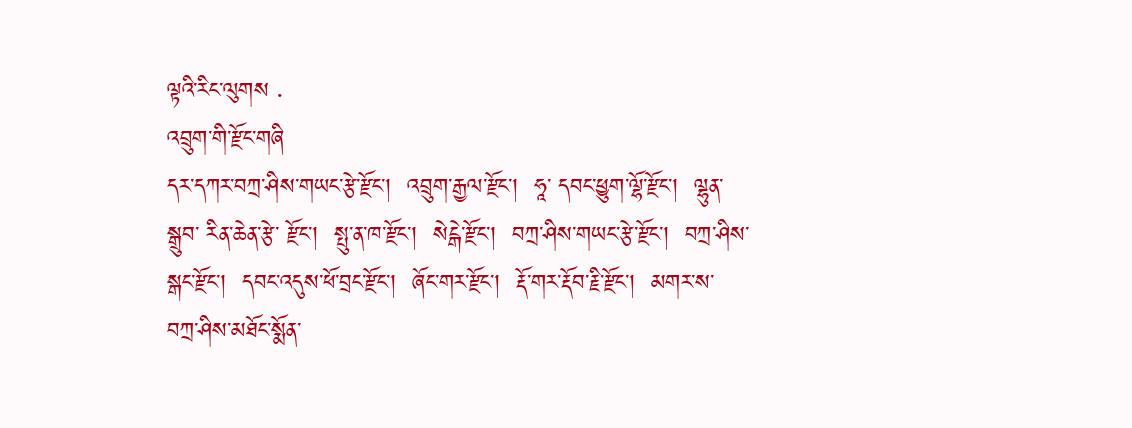ལྟའི་རིང་ལུགས ·
འབྲུག་གི་རྫོང་གཞི
དར་དཀར་བཀྲ་ཤིས་གཡང་རྩེ་རྫོང་།  འབྲུག་རྒྱལ་རྫོང་།  ཧཱ་ དབང་ཕྱུག་ལྷོ་རྫོང་།  ལྷུན་སྒྲུབ་ རིན་ཆེན་རྩེ་ རྫོང་།  སྤུ་ན་ཁ་རྫོང་།  སེངྒེ་རྫོང་།  བཀྲ་ཤིས་གཡང་རྩེ་རྫོང་།  བཀྲ་ཤིས་སྒང་རྫོང་།  དབང་འདུས་ཕོ་བྲང་རྫོང་།  ཞོང་གར་རྫོང་།  རྡོ་གར་རྡོབ་རྗི་རྫོང་།  མགར་ས་ བཀྲ་ཤིས་མཐོང་སྨོན་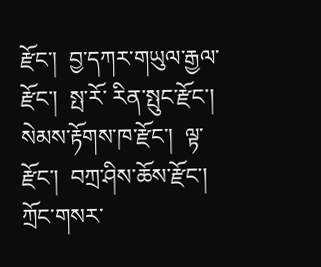རྫོང་།  བྱ་དཀར་གཡུལ་རྒྱལ་རྫོང་།  སྤ་རོ་ རིན་སྤུང་རྫོང་།  སེམས་རྟོགས་ཁ་རྫོང་།  ལྟ་རྫོང་།  བཀྲ་ཤིས་ཆོས་རྫོང་།  ཀྲོང་གསར་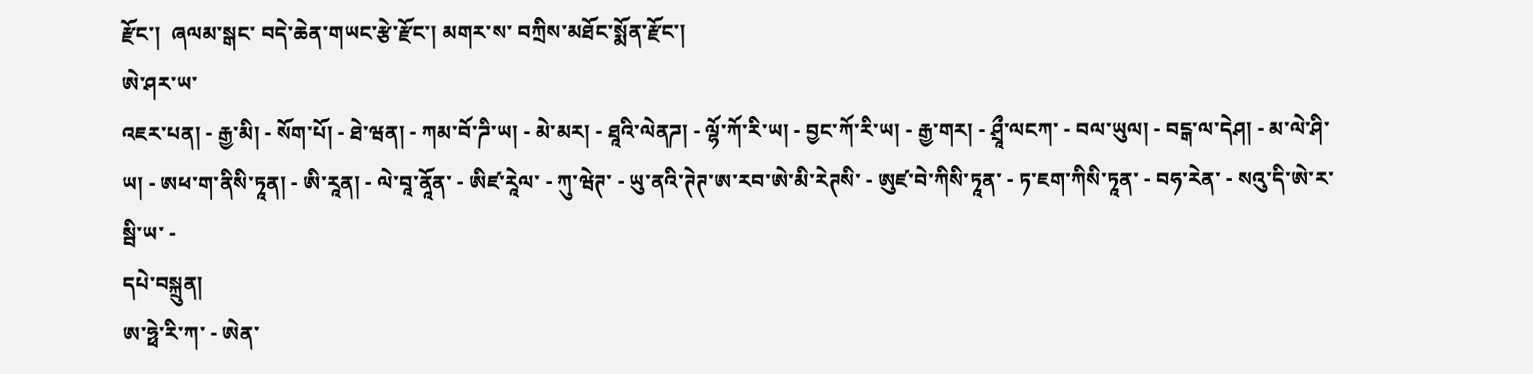རྫོང་།  ཞལམ་སྒང་ བདེ་ཆེན་གཡང་རྩེ་རྫོང་། མགར་ས་ བཀྲིས་མཐོང་སྨོན་རྫོང་།
ཨེ་ཤར་ཡ་
འཇར་པན། - རྒྱ་མི། - སོག་པོ། - ཐེ་ཝན། - ཀམ་བོ་ཌི་ཡ། - མེ་མར། - ཐཱའི་ལེནཌ། - ལྷོ་ཀོ་རི་ཡ། - བྱང་ཀོ་རི་ཡ། - རྒྱ་གར། - ཤྲཱྀ་ལངཀ་ - བལ་ཡུལ། - བངྒ་ལ་དེཤ། - མ་ལེ་ཤི་ཡ། - ཨཕ་ག་ནིསི་ཏཱན། - ཨི་རཱན། - ལེ་བཱ་ནཱོན་ - ཨིཛ་རཱེལ་ - ཀུ་ཝེཊ་ - ཡུ་ནའི་ཊེཊ་ཨ་རབ་ཨེ་མི་རེཊསི་ - ཨུཛ་བེ་ཀིསི་ཏཱན་ - ཏ་ཇག་ཀིསི་ཏཱན་ - བཧ་རེན་ - སའུ་དི་ཨེ་ར་སྦི་ཡ་ -
དཔེ་བསྐྲུན།
ཨ་ཧྥེ་རི་ཀ་ - ཨེན་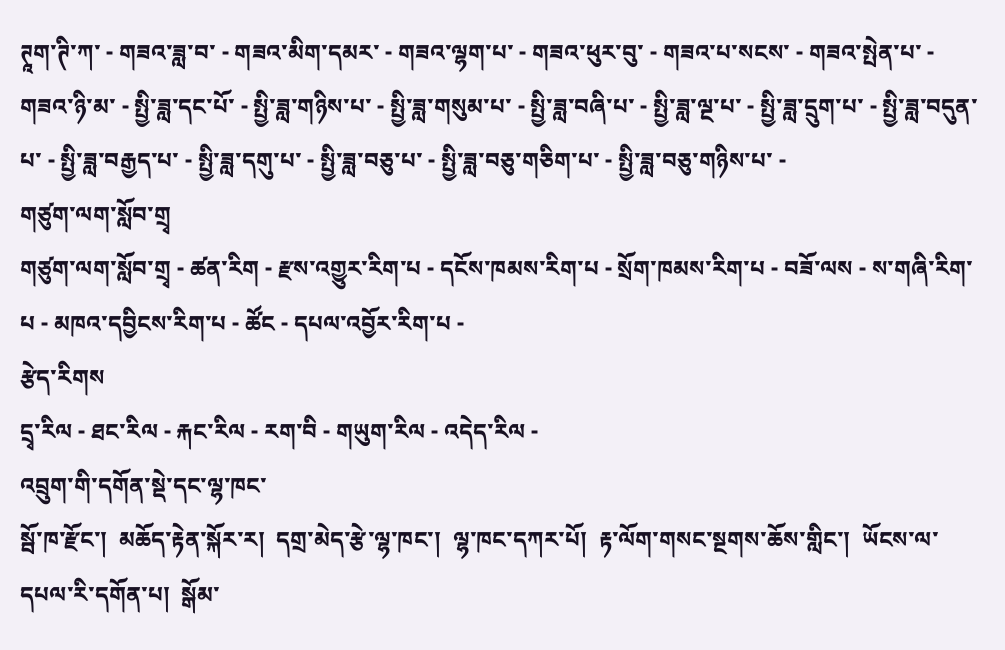ཊཱག་ཊི་ཀ་ - གཟའ་ཟླ་བ་ - གཟའ་མིག་དམར་ - གཟའ་ལྷག་པ་ - གཟའ་ཕུར་བུ་ - གཟའ་པ་སངས་ - གཟའ་སྤེན་པ་ - གཟའ་ཉི་མ་ - སྤྱི་ཟླ་དང་པོ་ - སྤྱི་ཟླ་གཉིས་པ་ - སྤྱི་ཟླ་གསུམ་པ་ - སྤྱི་ཟླ་བཞི་པ་ - སྤྱི་ཟླ་ལྔ་པ་ - སྤྱི་ཟླ་དྲུག་པ་ - སྤྱི་ཟླ་བདུན་པ་ - སྤྱི་ཟླ་བརྒྱད་པ་ - སྤྱི་ཟླ་དགུ་པ་ - སྤྱི་ཟླ་བཅུ་པ་ - སྤྱི་ཟླ་བཅུ་གཅིག་པ་ - སྤྱི་ཟླ་བཅུ་གཉིས་པ་ -
གཙུག་ལག་སློབ་གྲྭ
གཙུག་ལག་སློབ་གྲྭ - ཚན་རིག - རྫས་འགྱུར་རིག་པ - དངོས་ཁམས་རིག་པ - སྲོག་ཁམས་རིག་པ - བཟོ་ལས - ས་གཞི་རིག་པ - མཁའ་དབྱིངས་རིག་པ - ཚོང - དཔལ་འབྱོར་རིག་པ -
རྩེད་རིགས
དྲྭ་རིལ - ཐང་རིལ - རྐང་རིལ - རག་བི - གཡུག་རིལ - འདེད་རིལ -
འབྲུག་གི་དགོན་སྡེ་དང་ལྷ་ཁང་
སྦོ་ཁ་རྫོང་།  མཆོད་རྟེན་སྐོར་ར།  དགྲ་མེད་རྩེ་ལྷ་ཁང་།  ལྷ་ཁང་དཀར་པོ།  རྟ་ལོག་གསང་སྔགས་ཆོས་གླིང་།  ཡོངས་ལ་དཔལ་རི་དགོན་པ།  སྒོམ་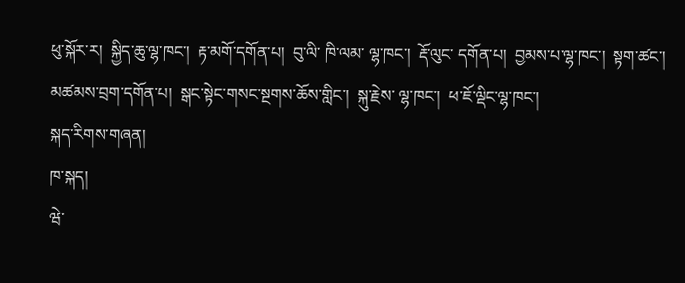ཕུ་སྐོར་ར།  སྐྱིད་ཆུ་ལྷ་ཁང་།  རྟ་མགོ་དགོན་པ།  བུ་ལི་ ཁི་ལམ་ ལྷ་ཁང་།  རྡོ་ལུང་ དགོན་པ།  བྱམས་པ་ལྷ་ཁང་།  སྟག་ཚང་།  མཚམས་བྲག་དགོན་པ།  སྒང་སྟེང་གསང་སྔགས་ཆོས་གླིང་།  སྐུ་རྗེས་ ལྷ་ཁང་།  ཕ་ཇོ་ལྡིང་ལྷ་ཁང་།
སྐད་རིགས་གཞན།
ཁ་སྐད།
ཝེ་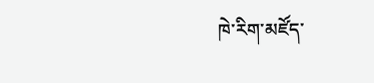ཁེ་རིག་མཛོད་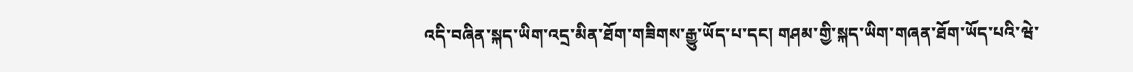འདི་བཞིན་སྐད་ཡིག་འདྲ་མིན་ཐོག་གཟིགས་རྒྱུ་ཡོད་པ་དང། གཤམ་གྱི་སྐད་ཡིག་གཞན་ཐོག་ཡོད་པའི་ཝེ་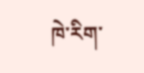ཁེ་རིག་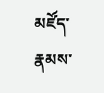མཛོད་རྣམས་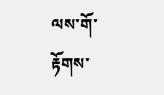ལས་གོ་རྟོགས་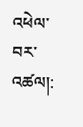འཕེལ་བར་འཚལ།: